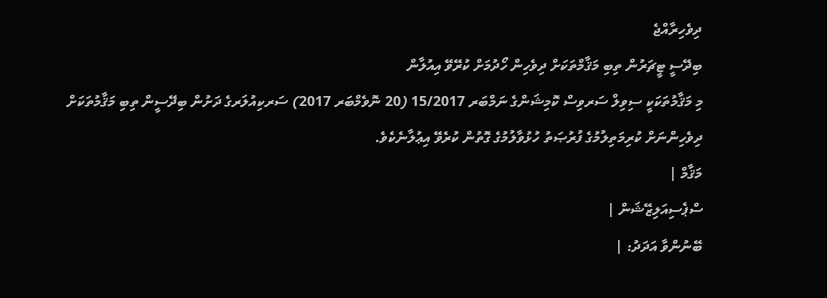ދިވެހިރާއްޖެ
ބިދޭސީ ޓީޗަރުން ތިބި މަޤާމްތަކަށް ދިވެހިން ހޯދުމަށް ކުރޭވޭ އިއުލާން
މި މަޤާމުތަކަކީ ސިވިލް ސަރވިސް ކޮމިޝަންގެ ނަމްބަރ 15/2017 (20 ނޮވެމްބަރ 2017) ސަރކިއުލަރގެ ދަށުން ބިދޭސީން ތިބި މަޤާމުތަކަށް ދިވެހިންނަށް ކުރިމަތިލުމުގެ ފުރުޞަތު ހުޅުވާލުމުގެ ގޮތުން ކުރެވޭ އިޢުލާނެކެވެ.
މަޤާމް |
ސްޕެސިއަލިޒޭޝަން |
ބޭނުންވާ އަދަދު: |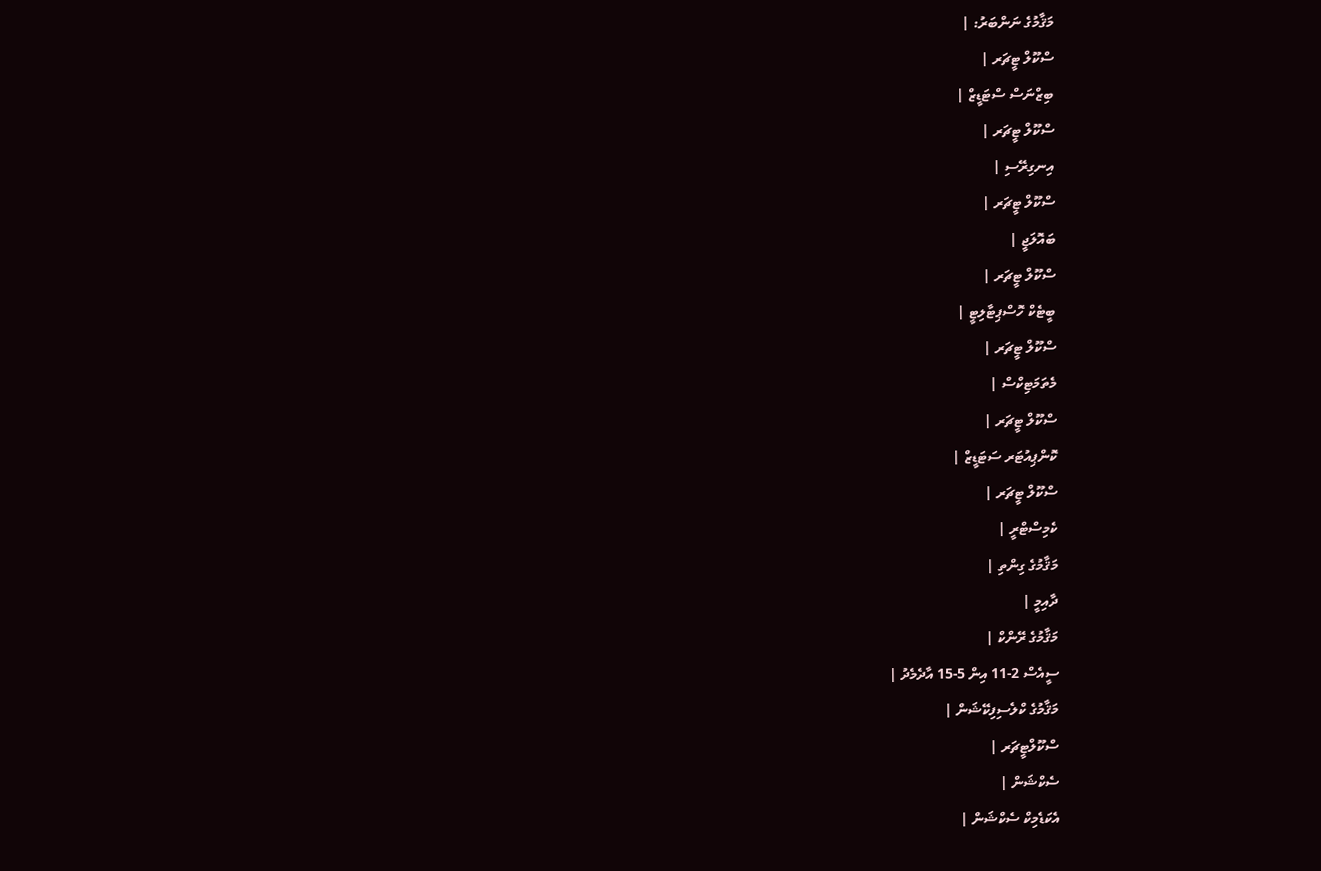މަޤާމުގެ ނަންބަރު: |
ސްކޫލް ޓީޗަރ |
ބިޒްނަސް ސްޓަޑީޒް |
ސްކޫލް ޓީޗަރ |
އިނގިރޭސި |
ސްކޫލް ޓީޗަރ |
ބައޮލަޖީ |
ސްކޫލް ޓީޗަރ |
ބީޓެކް ހޮސްޕިޓާލިޓީ |
ސްކޫލް ޓީޗަރ |
މެތަމަޓިކްސް |
ސްކޫލް ޓީޗަރ |
ކޮންޕިއުޓަރ ސަޓަޑީޒް |
ސްކޫލް ޓީޗަރ |
ކެމިސްޓްރީ |
މަޤާމުގެ ގިންތި |
ދާއިމީ |
މަޤާމުގެ ރޭންކް |
ސީއެސް 2-11 އިން 5-15 އާދެމެދު |
މަޤާމުގެ ކްލެސިފިކޭޝަން |
ސްކޫލްޓީޗަރ |
ސެކްޝަން |
އެކަޑެމިކް ސެކްޝަން |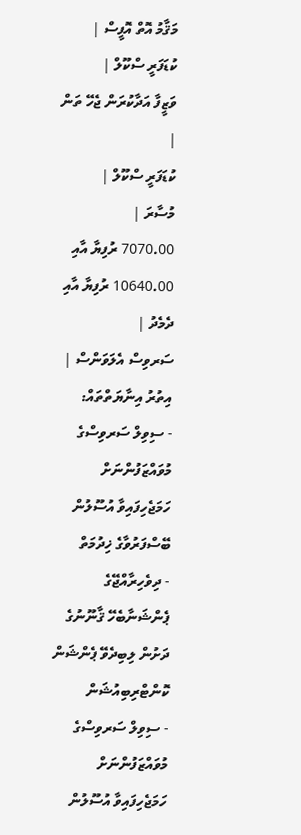މަޤާމު އޮތް އޮފީސް |
ކުޑަފަރީ ސްކޫލް |
ވަޒީފާ އަދާކުރަން ޖެހޭ ތަން |
ކުޑަފަރީ ސްކޫލް |
މުސާރަ |
7070.00 ރުފިޔާ އާއި 10640.00 ރުފިޔާ އާއި ދެމެދު |
ސަރވިސް އެލަވަންސް |
އިތުރު އިނާޔަތްތައް:
- ސިވިލް ސަރވިސްގެ މުވައްޒަފުންނަށް ހަމަޖެހިފައިވާ އުސޫލުން ބޭސްފަރުވާގެ ޚިދުމަތް
- ދިވެހިރާއްޖޭގެ ޕެންޝަނާބެހޭ ޤާނޫނުގެ ދަށުން ލިބިދެވޭ ޕެންޝަން ކޮންޓްރިބިއުޝަން
- ސިވިލް ސަރވިސްގެ މުވައްޒަފުންނަށް ހަމަޖެހިފައިވާ އުސޫލުން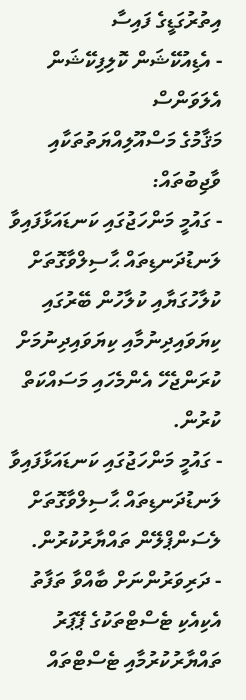އިތުރުގަޑީގެ ފައިސާ
- އެޑިއުކޭޝަން ކޮލިފިކޭޝަން އެލަވަންސް
މަޤާމުގެ މަސްއޫލިއްޔަތުތަކާއި ވާޖިބުތައް:
- ގައުމީ މަންހަޖުގައި ކަނޑައަޅާފައިވާ ލަނޑުދަނޑިތައް ޙާސިލްވާގޮތަށް ކުލާހުގަޔާއި ކުލާހުން ބޭރުގައި ކިޔަވައިދިނުމާއި ކިޔަވައިދިނުމަށް ކުރަންޖެހޭ އެންމެހައި މަސައްކަތް ކުރުން.
- ގައުމީ މަންހަޖުގައި ކަނޑައަޅާފައިވާ ލަނޑުދަނޑިތައް ޙާސިލްވާގޮތަށް ލެސަންޕްލޭން ތައްޔާރުކުރުން.
- ދަރިވަރުންނަށް ބާއްވާ ތަފާތު އެކިއެކި ޓެސްޓްތަކުގެ ޕޭޕަރު ތައްޔާރުކުރުމާއި ޓެސްޓްތައް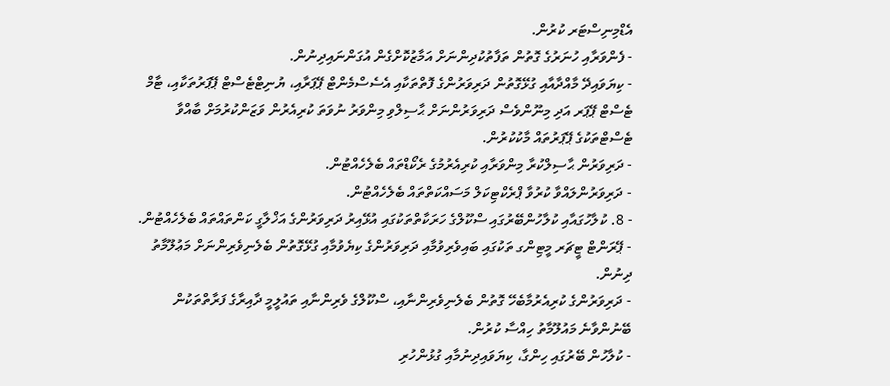އެޑްމިނިސްޓަރ ކުރުން.
- ފެންވަރާއި ހުނަރުގެ ގޮތުން ތަފާތުކުދިންނަށް އަމާޒުކޮށްގެން އުގަންނައިދިނުން.
- ކިޔަވައިދޭ މާއްދާއާއި ގުޅޭގޮތުން ދަރިވަރުންގެ ފޮތްތަކާއި އެސެސްމެންޓް ޕޭޕަރާއި، ޔުނިޓްޓެސްޓް ޕޭޕަރުތަކާއި، ޓާމް ޓެސްޓް ޕޭޕަރ އަދި މިނޫންވެސް ދަރިވަރުންނަށް ޙާސިލްވި މިންވަރު ނުވަތަ ކުރިއެރުން ވަޒަންކުރުމަށް ބާއްވާ ޓެސްޓްތަކުގެ ޕޭޕަރުތައް މާކުކުރުން.
- ދަރިވަރުން ޙާސިލްކުރާ މިންވަރާއި ކުރިއެރުމުގެ ރެކޯޑްތައް ބެލެހެއްޓުން.
- ދަރިވަރުންލައްވާ ކުރުވާ ޕްރެކްޓިކަލް މަސައްކަތްތައް ބެލެހެއްޓުން.
- 8. ކުލާހުގައާއި ކުލާހުންބޭރުގައި ސްކޫލްގެ ހަރަކާތްތަކުގައި އުޅޭއިރު ދަރިވަރުންގެ އަޚްލާގީ ކަންތައްތައް ބެލެހެއްޓުން.
- ޕޭރަންޓް ޓީޗަރ މީޓިންގ ތަކުގައި ބައިވެރިވުމާއި ދަރިވަރުންގެ ކިޔެވުމާއި ގުޅޭގޮތުން ބެލެނިވެރިންނަށް މަޢުލޫމާތު ދިނުން.
- ދަރިވަރުންގެ ކުރިއެރުމާބެހޭ ގޮތުން ބެލެނިވެރިންނާއި، ސްކޫލްގެ ވެރިންނާއި ތައުލީމީ ދާއިރާގެ ފަރާތްތަކުން ބޭނުންވާނެ މައުލޫމާތު ހިއްސާ ކުރުން.
- ކުލާހުން ބޭރުގައި ހިންގާ، ކިޔަވައިދިނުމާއި ގުޅުންހުރި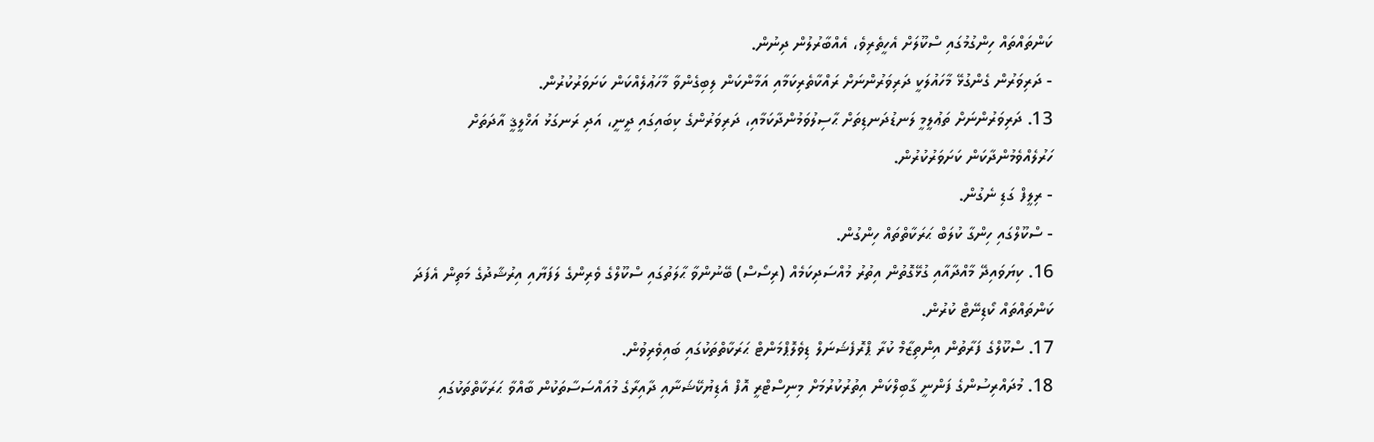ކަންތައްތައް ހިންގުމުގައި ސްކޫލަށް އެހީތެރިވެ، އެއްބާރުލުން ދިނުން.
- ދަރިވަރުން ގެންގުޅޭ މާހައުލަކީ ދަރިވަރުންނަށް ރައްކާތެރިކަމާއި އަމާންކަން ލިބިގެންވާ މާހަޢުލެއްކަން ކަށަވަރުކުރުން.
13. ދަރިވަރުންނަށް ތަޢުލީމީ ލަނޑުދަނޑިތަށް ޙާސިލުވަމުންދާކަމާއި، ދަރިވަރުންގެ ކިބައިގައި ދީނީ، އަދި ރަނގަޅު އަޚްލީޤީ އާދަތަށް ހަރުލެއްވެމުންދާކަން ކަށަވަރުކުރުން.
- ރިލީފް ގަޑި ނެގުން.
- ސްކޫލްގައި ހިންގާ ކުލަބް ޙަރަކާތްތައް ހިންގުން.
16. ކިޔަވައިދޭ މާއްދާއާއި ގުޅޭގޮތުން އިތުރު މުއްސަދިކަމެއް (ރިސޯސް) ބޭނުންވާ ޙާލަތުގައި ސްކޫލްގެ ވެރިންގެ ލަފަޔާއި އިރުޝާދުގެ މަތިން އެފަދަ ކަންތައްތައް ކޯޑިނޭޓް ކުރުން.
17. ސްކޫލްގެ ފަރާތުން އިންތިޒާމް ކުރާ ޕްރޮފެޝަނަލް ޑިވެލޮޕްމަންޓް ޙަރަކާތްތަކުގައި ބައިވެރިވުން.
18. މުދައްރިސުންގެ ފަންނީ ގާބިލްކަން އިތުރުކުރުމަށް މިނިސްޓްރީ އޮފް އެޑިޔުކޭޝަނާއި ދާއިރާގެ މުއައްސަސާތަކުން ބާއްވާ ޙަރަކާތްތަކުގައި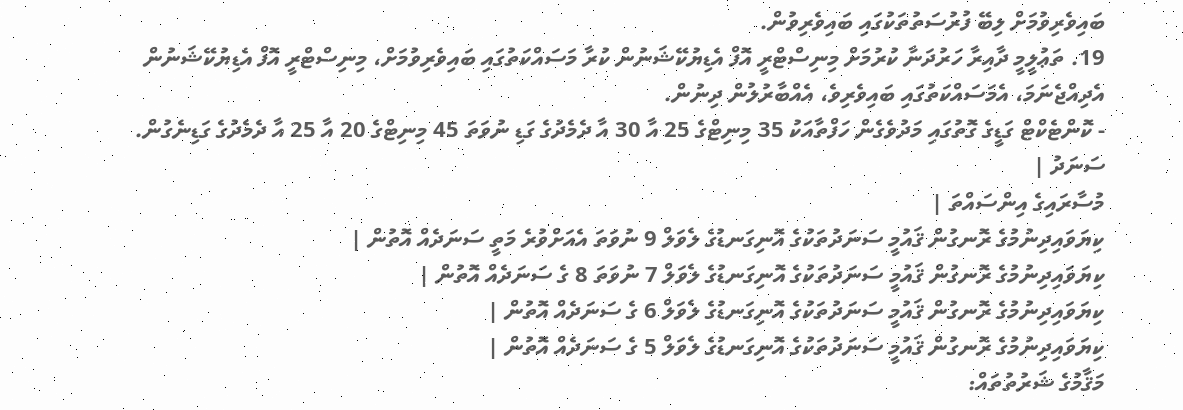ބައިވެރިވުމަށް ލިބޭ ފުރުސަތުތަކުގައި ބައިވެރިވުން.
19. ތަޢުލީމީ ދާއިރާ ހަރުދަނާ ކުރުމަށް މިނިސްޓްރީ އޮފް އެޑިޔުކޭޝަނުން ކުރާ މަސައްކަތުގައި ބައިވެރިވުމަށް، މިނިސްޓްރީ އޮފް އެޑިޔުކޭޝަނުން އެދިއްޖެނަމަ، އެމަސައްކަތުގައި ބައިވެރިވެ، އެއްބާރުލުން ދިނުން.
- ކޮންޓެކްޓް ގަޑީގެ ގޮތުގައި މަދުވެގެން ހަފްތާއަކު 35 މިނިޓްގެ 25 އާ 30 އާ ދެމެދުގެ ގަޑި ނުވަތަ 45 މިނިޓްގެ 20 އާ 25 އާ ދެމެދުގެ ގަޑިނެގުން.
ސަނަދު |
މުސާރައިގެ އިންސައްތަ |
ކިޔަވައިދިނުމުގެ ރޮނގުން ޤައުމީ ސަނަދުތަކުގެ އޮނިގަނޑުގެ ލެވަލް 9 ނުވަތަ އެއަށްވުރެ މަތީ ސަނަދެއް އޮތުން |
ކިޔަވައިދިނުމުގެ ރޮނގުން ޤައުމީ ސަނަދުތަކުގެ އޮނިގަނޑުގެ ލެވަލް 7 ނުވަތަ 8 ގެ ސަނަދެއް އޮތުން |
ކިޔަވައިދިނުމުގެ ރޮނގުން ޤައުމީ ސަނަދުތަކުގެ އޮނިގަނޑުގެ ލެވަލް 6 ގެ ސަނަދެއް އޮތުން |
ކިޔަވައިދިނުމުގެ ރޮނގުން ޤައުމީ ސަނަދުތަކުގެ އޮނިގަނޑުގެ ލެވަލް 5 ގެ ސަނަދެއް އޮތުން |
މަޤާމުގެ ޝަރުތުތައް: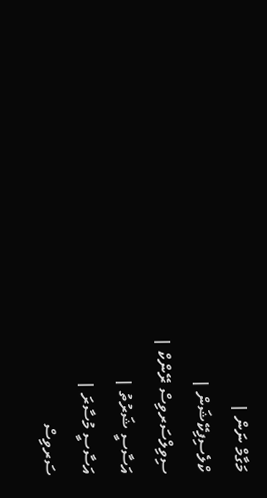މަގާމް ނަން |
ކްލެސިފިކޭޝަން |
ސިވިލްސަރވިސް ރޭންކް |
އަސާސީ ޝަރުތު |
އަސާސީ މުސާރަ |
ސަރވިސް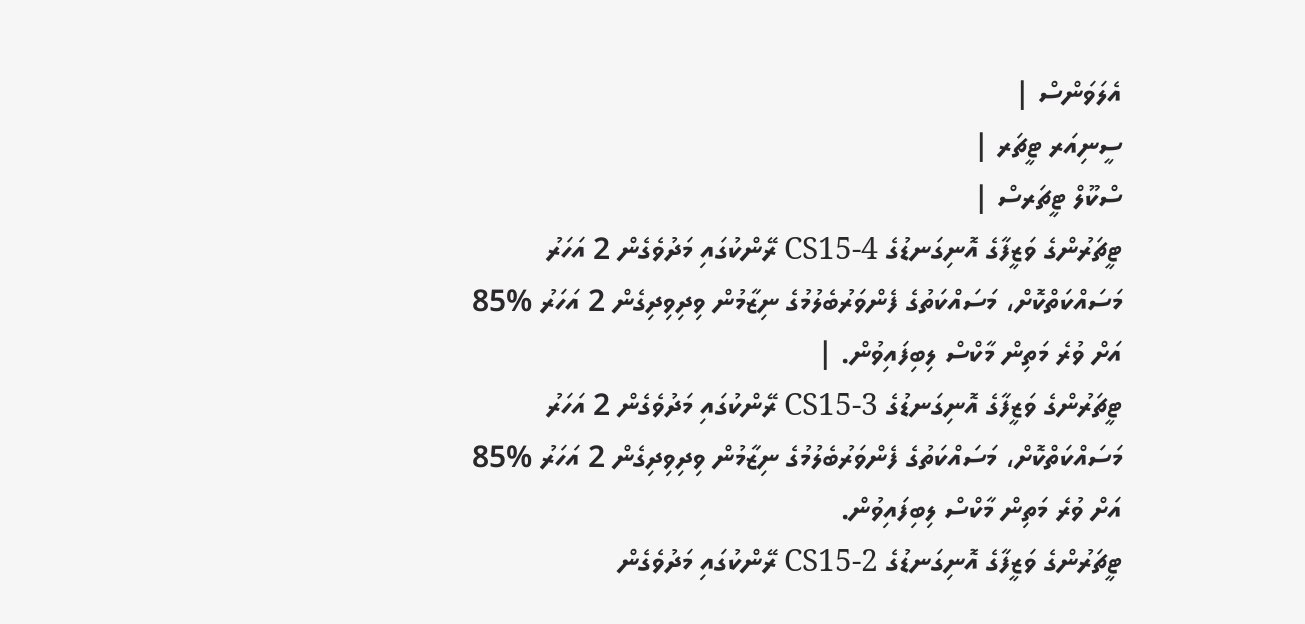އެލަވަންސް |
ސީނިއަރ ޓީޗަރ |
ސްކޫލް ޓީޗަރސް |
ޓީޗަރުންގެ ވަޒީފާގެ އޮނިގަނޑުގެ CS15-4 ރޭންކުގައި މަދުވެގެން 2 އަހަރު މަސައްކަތްކޮށް، މަސައްކަތުގެ ފެންވަރުބެލުމުގެ ނިޒާމުން ވިދިވިދިގެން 2 އަހަރު %85 އަށް ވުރެ މަތިން މާކްސް ލިބިފައިވުން. |
ޓީޗަރުންގެ ވަޒީފާގެ އޮނިގަނޑުގެ CS15-3 ރޭންކުގައި މަދުވެގެން 2 އަހަރު މަސައްކަތްކޮށް، މަސައްކަތުގެ ފެންވަރުބެލުމުގެ ނިޒާމުން ވިދިވިދިގެން 2 އަހަރު %85 އަށް ވުރެ މަތިން މާކްސް ލިބިފައިވުން.
ޓީޗަރުންގެ ވަޒީފާގެ އޮނިގަނޑުގެ CS15-2 ރޭންކުގައި މަދުވެގެން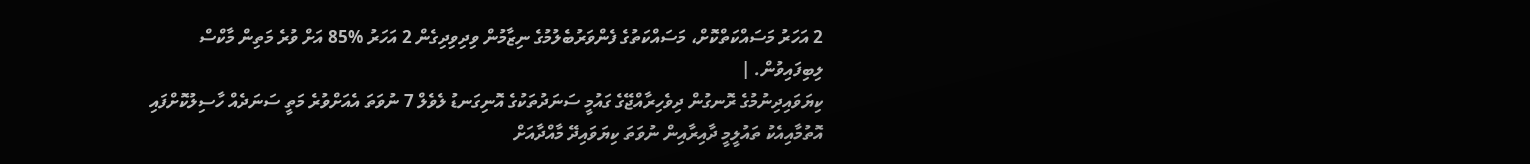2 އަހަރު މަސައްކަތްކޮށް، މަސައްކަތުގެ ފެންވަރުބެލުމުގެ ނިޒާމުން ވިދިވިދިގެން 2 އަހަރު %85 އަށް ވުރެ މަތިން މާކްސް ލިބިފައިވުން. |
ކިޔަވައިދިނުމުގެ ރޮނގުން ދިވެހިރާއްޖޭގެ ގައުމީ ސަނަދުތަކުގެ އޮނިގަނޑު ލެވެލް 7 ނުވަތަ އެއަށްވުރެ މަތީ ސަނަދެއް ހާސިލުކޮށްފައި އޮތުމާއިއެކު ތައުލީމީ ދާއިރާއިން ނުވަތަ ކިޔަވައިދޭ މާއްދާއަށް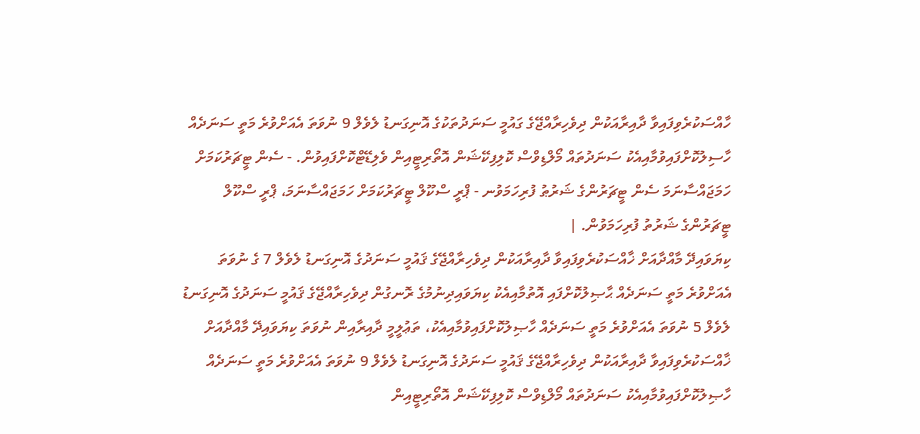ހާއްސަކުރެވިފައިވާ ދާއިރާއަކުން ދިވެހިރާއްޖޭގެ ގައުމީ ސަނަދުތަކުގެ އޮނިގަނޑު ލެވެލް 9 ނުވަތަ އެއަށްވުރެ މަތީ ސަނަދެއް ހާސިލުކޮށްފައިވުމާއިއެކު ސަނަދުތައް މޯލްޑިވްސް ކޮލިފިކޭޝަން އޮތޯރިޓީއިން ވެލިޑޭޓްކޮށްފައިވުން. - ސެން ޓީޗަރުކަމަށް ހަމަޖައްސާނަމަ ސެން ޓީޗަރުންގެ ޝަރުޠު ފުރިހަމަވުނ - ޕްރީ ސްކޫލް ޓީޗަރުކަމަށް ހަމަޖައްސާނަމަ، ޕްރީ ސްކޫލް ޓީޗަރުންގެ ޝަރުތު ފުރިހަމަވުން. |
ކިޔަވައިދޭ މާއްދާއަށް ޚާއްސަކުރެވިފައިވާ ދާއިރާއަކުން ދިވެހިރާއްޖޭގެ ޤައުމީ ސަނަދުގެ އޮނިގަނޑު ލެވެލް 7 ގެ ނުވަތަ އެއަށްވުރެ މަތީ ސަނަދެއް ޙާޞިލުކޮށްފައި އޮތުމާއިއެކު ކިޔަވައިދިނުމުގެ ރޮނގުން ދިވެހިރާއްޖޭގެ ޤައުމީ ސަނަދުގެ އޮނިގަނޑު ލެވެލް 5 ނުވަތަ އެއަށްވުރެ މަތީ ސަނަދެއް ހާޞިލުކޮށްފައިވުމާއިއެކު، ތަޢުލީމީ ދާއިރާއިން ނުވަތަ ކިޔަވައިދޭ މާއްދާއަށް ޚާއްސަކުރެވިފައިވާ ދާއިރާއަކުން ދިވެހިރާއްޖޭގެ ޤައުމީ ސަނަދުގެ އޮނިގަނޑު ލެވެލް 9 ނުވަތަ އެއަށްވުރެ މަތީ ސަނަދެއް ހާޞިލުކޮށްފައިވުމާއިއެކު ސަނަދުތައް މޯލްޑިވްސް ކޮލިފިކޭޝަން އޮތޯރިޓީއިން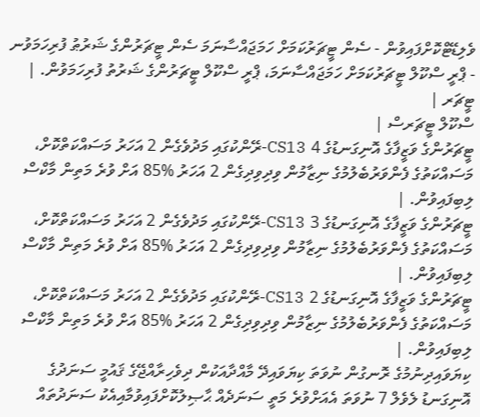ވެލިޑޭޓްކޮށްފައިވުން - ސެން ޓީޗަރުކަމަށް ހަމަޖައްސާނަމަ ސެން ޓީޗަރުންގެ ޝަރުޠު ފުރިހަމަވުނ - ޕްރީ ސްކޫލް ޓީޗަރުކަމަށް ހަމަޖައްސާނަމަ، ޕްރީ ސްކޫލް ޓީޗަރުންގެ ޝަރުތު ފުރިހަމަވުން. |
ޓީޗަރ |
ސްކޫލް ޓީޗަރސް |
ޓީޗަރުންގެ ވަޒީފާގެ އޮނިގަނޑުގެ 4 CS13-ރޭންކުގައި މަދުވެގެން 2 އަހަރު މަސައްކަތްކޮށް، މަސައްކަތުގެ ފެންވަރުބެލުމުގެ ނިޒާމުން ވިދިވިދިގެން 2 އަހަރު %85 އަށް ވުރެ މަތިން މާކްސް ލިބިފައިވުން. |
ޓީޗަރުންގެ ވަޒީފާގެ އޮނިގަނޑުގެ 3 CS13-ރޭންކުގައި މަދުވެގެން 2 އަހަރު މަސައްކަތްކޮށް، މަސައްކަތުގެ ފެންވަރުބެލުމުގެ ނިޒާމުން ވިދިވިދިގެން 2 އަހަރު %85 އަށް ވުރެ މަތިން މާކްސް ލިބިފައިވުން. |
ޓީޗަރުންގެ ވަޒީފާގެ އޮނިގަނޑުގެ 2 CS13-ރޭންކުގައި މަދުވެގެން 2 އަހަރު މަސައްކަތްކޮށް، މަސައްކަތުގެ ފެންވަރުބެލުމުގެ ނިޒާމުން ވިދިވިދިގެން 2 އަހަރު %85 އަށް ވުރެ މަތިން މާކްސް ލިބިފައިވުން. |
ކިޔަވައިދިނުމުގެ ރޮނގުން ނުވަތަ ކިޔަވައިދޭ މާއްދާއަކުން ދިވެހިރާއްޖޭގެ ޤައުމީ ސަނަދުގެ އޮނިގަނޑު ލެވެލް 7 ނުވަތަ އެއަށްވުރެ މަތީ ސަނަދެއް ޙާޞިލުކޮށްފައިވުމާއިއެކު ސަނަދުތައް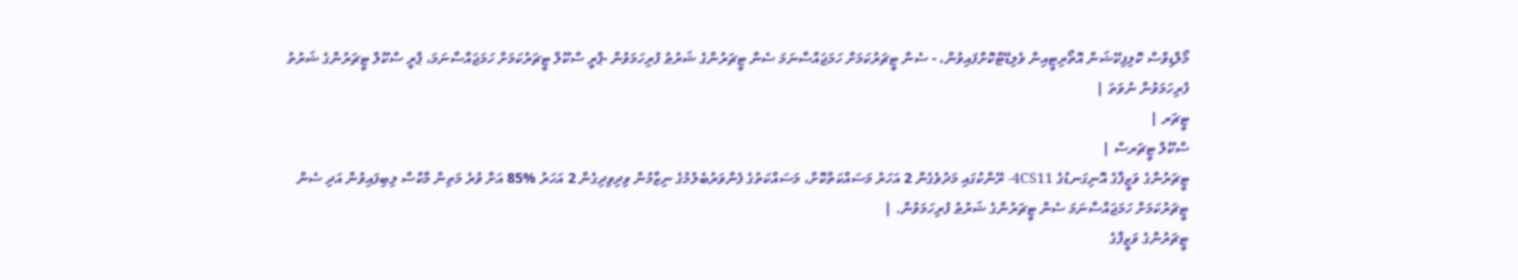މޯލްޑިވްސް ކޮލިފިކޭޝަން އޮތޯރިޓީއިން ވެލިޑޭޓްކޮށްފައިވުން، - ސެން ޓީޗަރުކަމަށް ހަމަޖައްސާނަމަ ސެން ޓީޗަރުންގެ ޝަރުޠު ފުރިހަމަވުން -ޕްރީ ސްކޫލް ޓީޗަރުކަމަށް ހަމަޖައްސާނަމަ، ޕްރީ ސްކޫލް ޓީޗަރުންގެ ޝަރުތު ފުރިހަމަވުން ނުވަތަ |
ޓީޗަރ |
ސްކޫލް ޓީޗަރސް |
ޓީޗަރުންގެ ވަޒީފާގެ އޮނިގަނޑުގެ 4CS11- ރޭންކުގައި މަދުވެގެން 2 އަހަރު މަސައްކަތްކޮށް، މަސައްކަތުގެ ފެންވަރުބެލުމުގެ ނިޒާމުން ވިދިވިދިގެން 2 އަހަރު %85 އަށް ވުރެ މަތިން މާކްސް ލިބިފައިވުން އަދި ސެން ޓީޗަރުކަމަށް ހަމަޖައްސާނަމަ ސެން ޓީޗަރުންގެ ޝަރުޠު ފުރިހަމަވުން. |
ޓީޗަރުންގެ ވަޒީފާގެ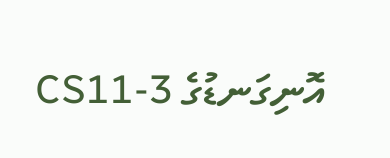އޮނިގަނޑުގެ CS11-3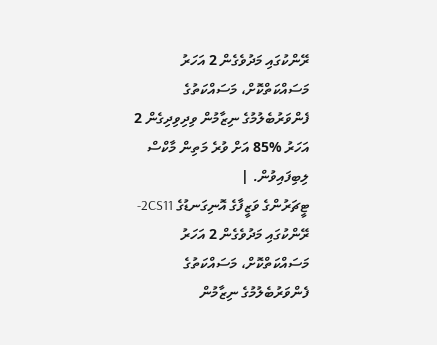ރޭންކުގައި މަދުވެގެން 2 އަހަރު މަސައްކަތްކޮށް، މަސައްކަތުގެ ފެންވަރުބެލުމުގެ ނިޒާމުން ވިދިވިދިގެން 2 އަހަރު %85 އަށް ވުރެ މަތިން މާކްސް ލިބިފައިވުން. |
ޓީޗަރުންގެ ވަޒީފާގެ އޮނިގަނޑުގެ 2CS11- ރޭންކުގައި މަދުވެގެން 2 އަހަރު މަސައްކަތްކޮށް، މަސައްކަތުގެ ފެންވަރުބެލުމުގެ ނިޒާމުން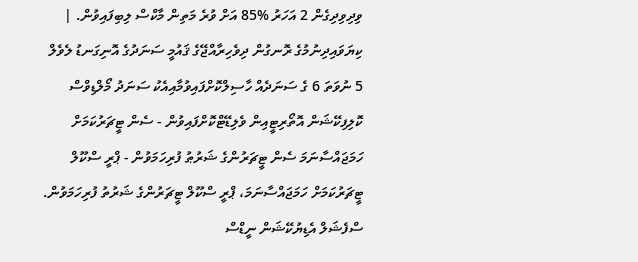ވިދިވިދިގެން 2 އަހަރު %85 އަށް ވުރެ މަތިން މާކްސް ލިބިފައިވުން. |
ކިޔަވައިދިނުމުގެ ރޮނގުން ދިވެހިރާއްޖޭގެ ޤައުމީ ސަނަދުގެ އޮނިގަނޑު ލެވެލް 5 ނުވަތަ 6 ގެ ސަނަދެއް ހާސިލްކޮށްފައިވުމާއިއެކު ސަނަދު މޯލްޑިވްސް ކޮލިފިކޭޝަން އޮތޯރިޓީއިން ވެލިޑޭޓްކޮށްފައިވުން - ސެން ޓީޗަރުކަމަށް ހަމަޖައްސާނަމަ ސެން ޓީޗަރުންގެ ޝަރުޠު ފުރިހަމަވުން - ޕްރީ ސްކޫލް ޓީޗަރުކަމަށް ހަމަޖައްސާނަމަ، ޕްރީ ސްކޫލް ޓީޗަރުންގެ ޝަރުތު ފުރިހަމަވުން.
ސްފެޝަލް އެޑިޔުކޭޝަން ނީޑްސް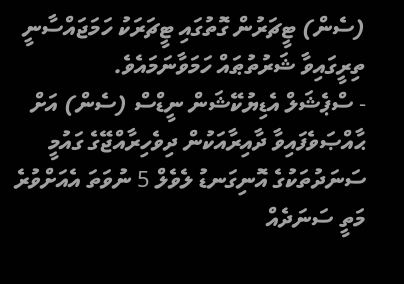(ސެން) ޓީޗަރުން ގޮތުގައި ޓީޗަރަކު ހަމަޖައްސާނީ ތިރީގައިވާ ޝަރުތުޠައް ހަމަވާނަމައެވެ.
- ސްޕެޝަލް އެޑިޔުކޭޝަން ނީޑްސް (ސެން) އަށް ޙާއްޞަވެފައިވާ ދާއިރާއަކުން ދިވެހިރާއްޖޭގެ ގައުމީ ސަނަދުތަކުގެ އޮނިގަނޑު ލެވެލް 5 ނުވަތަ އެއަށްވުރެ މަތީ ސަނަދެއް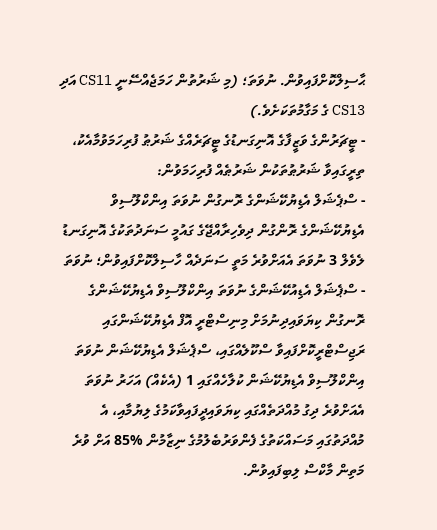ޙާސިލްކޮށްފައިވުން. ނުވަތަ؛ (މި ޝަރުތުން ހަމަޖެއްސޭނީ CS11 އަދި CS13 ގެ މަގާމުތަކަށެވެ.)
- ޓީޗަރުންގެ ވަޒީފާގެ އޮނިގަނޑުގެ ޓީޗަރެއްގެ ޝަރުޠު ފުރިހަމަވުމާއެކު، ތިރީގައިވާ ޝަރުޠުތަކުން ޝަރުޠެއް ފުރިހަމަވުން:
- ސްޕެޝަލް އެޑިޔުކޭޝަންގެ ރޮނގުން ނުވަތަ އިންކްލޫސިވް އެޑިޔުކޭޝަންގެ ރޮންގުން ދިވެހިރާއްޖޭގެ ގައުމީ ސަނަދުތަކުގެ އޮނިގަނޑު ލެވެލް 3 ނުވަތަ އެއަށްވުރެ މަތީ ސަނަދެއް ހާސިލްކޮށްފައިވުން؛ ނުވަތަ
- ސްޕެޝަލް އެޑިއުކޭޝަންގެ ނުވަތަ އިންކްލޫސިވް އެޑިޔުކޭޝަންގެ ރޮނގުން ކިޔަވައިދިނުމަށް މިނިސްޓްރީ އޮފް އެޑިޔުކޭޝަންގައި ރަޖިސްޓްރީކޮށްފައިވާ ސްކޫލެއްގައި، ސްޕެޝަލް އެޑިޔުކޭޝަން ނުވަތަ އިންކްލޫސިވް އެޑިޔުކޭޝަން ކުލާހެއްގައި 1 (އެކެއް) އަހަރު ނުވަތަ އެއަށްވުރެ ދިގު މުއްދަތެއްގައި ކިޔަވައިދީފައިވާކަމުގެ ލިޔުމާއި، އެ މުއްދަތުގައި މަސައްކަތުގެ ފެންވަރުބެލުމުގެ ނިޒާމުން %85 އަށް ވުރެ މަތިން މާކްސް ލިބިފައިވުން.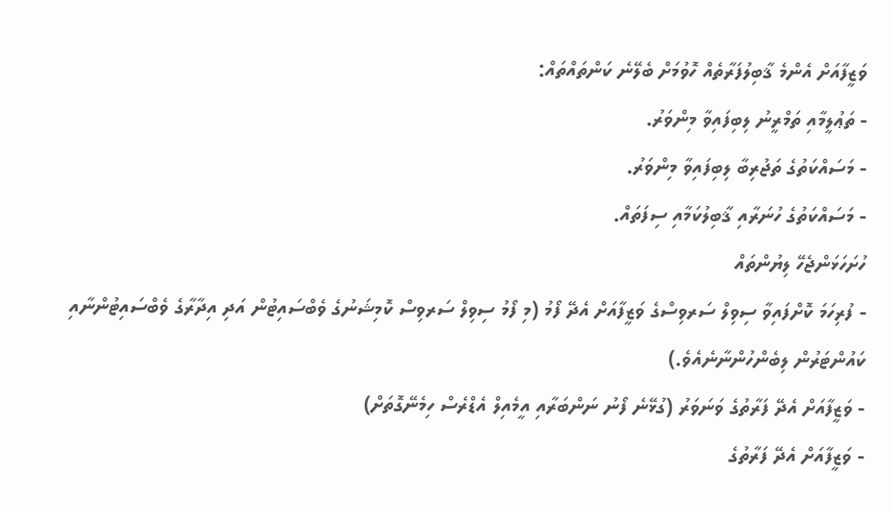ވަޒީފާއަށް އެންމެ ޤާބިލުފަރާތެއް ހޮވުމަށް ބެލޭނެ ކަންތައްތައް:
- ތަޢުލީމާއި ތަމްރީނު ލިބިފައިވާ މިންވަރު.
- މަސައްކަތުގެ ތަޖުރިބާ ލިބިފައިވާ މިންވަރު.
- މަސައްކަތުގެ ހުނަރާއި ޤާބިލުކަމާއި ސިފަތައް.
ހުށަހަޅަންޖެހޭ ލިޔުންތައް
- ފުރިހަމަ ކޮށްފައިވާ ސިވިލް ސަރވިސްގެ ވަޒީފާއަށް އެދޭ ފޯމު (މި ފޯމު ސިވިލް ސަރވިސް ކޮމިޝަނުގެ ވެބްސައިޓުން އަދި އިދާރާގެ ވެބްސައިޓުންނާއި ކައުންޓަރުން ލިބެންހުންނާނެއެވެ.)
- ވަޒީފާއަށް އެދޭ ފަރާތުގެ ވަނަވަރު (ގުޅޭނެ ފޯނު ނަންބަރާއި އީމެއިލް އެޑްރެސް ހިމެނޭގޮތަށް)
- ވަޒީފާއަށް އެދޭ ފަރާތުގެ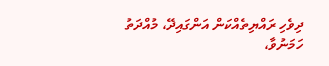ދިވެހި ރައްޔިތެއްކަން އަންގައިދޭ، މުއްދަތު ހަމަނުވާ،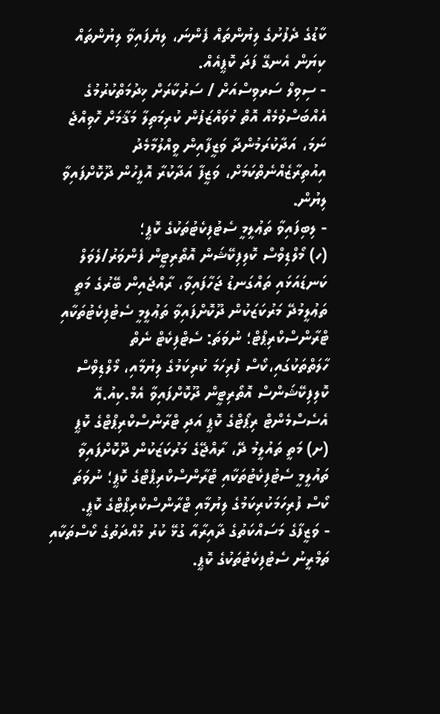ކާޑުގެ ދެފުށުގެ ލިޔުންތައް ފެންނަ، ލިޔެފައިވާ ލިޔުންތައް ކިޔަން އެނގޭ ފަދަ ކޮޕީއެއް.
- ސިވިލް ސަރވިސްއަށް / ސަރުކާރަށް ޚިދުމަތްކުރުމުގެ އެއްބަސްވުމެއް އޮތް މުވައްޒަފުން ކުރިމަތިލާ މަޤާމަށް ހޮވިއްޖެ ނަމަ، އަދާކުރަމުންދާ ވަޒީފާއިން ވީއްލުމާމެދު އިއުތިރާޒެއްނެތްކަމަށް، ވަޒީފާ އަދާކުރާ އޮފީހުން ދޫކޮށްފައިވާ ލިޔުން.
- ލިބިފައިވާ ތަޢުލީމީ ސެޓުފިކެޓުތަކުގެ ކޮޕީ؛
(ހ) މޯލްޑިވްސް ކޮލިފިކޭޝަން އޮތޯރިޓީން ފެންވަރު/ލެވަލް ކަނޑައަޅައި ތައްގަނޑު ޖަހާފައިވާ، ރާއްޖެއިން ބޭރުގެ މަތީ ތަޢުލީމުދޭ މަރުކަޒަކުން ދޫކޮށްފައިވާ ތަޢުލީމީ ސެޓުފިކެޓުތަކާއި ޓްރާންސްކްރިޕްޓް؛ ނުވަތަ: ސެޓްފިކެޓް ނެތް ހާލަތްތަކުގައި،ކޯސް ފުރިހަމަ ކުރިކަމުގެ ލިޔުމާއި، މޯލްޑިވްސް ކޮލިފިކޭޝަންސް އޮތޯރިޓީން ދޫކޮށްފައިވާ އެމް.ކިއު.އޭ އެސެސްމެންޓް ރިޕޯޓްގެ ކޮޕީ އަދި ޓްރާންސްކްރިޕްޓްގެ ކޮޕީ
(ށ) މަތީ ތައުލީމު ދޭ، ރާއްޖޭގެ މަރުކަޒަކުން ދޫކޮށްފައިވާ ތައުލީމީ ސެޓުފިކެޓުތަކާއި ޓްރާންސްކްރިޕްޓްގެ ކޮޕީ؛ ނުވަތަ ކޯސް ފުރިހަމަކުރިކަމުގެ ލިޔުމާއި ޓްރާންސްކްރިޕްޓްގެ ކޮޕީ.
- ވަޒީފާގެ މަސައްކަތުގެ ދާއިރާއާ ގުޅޭ ކުރު މުއްދަތުގެ ކޯސްތަކާއި ތަމްރީނު ސެޓުފިކެޓުތަކުގެ ކޮޕީ.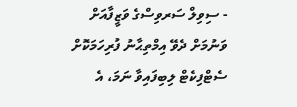- ސިވިލް ސަރވިސްގެ ވަޒީފާއަށް ވަނުމަށް ދެވޭ އިމްތިޙާނު ފުރިހަމަކޮށް ސެޓްފިކެޓް ލިބިފައިވާ ނަމަ، އެ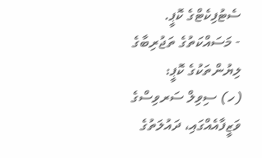ސެޓުފިކެޓްގެ ކޮޕީ.
- މަސައްކަތުގެ ތަޖުރިބާގެ ލިޔުންތަކުގެ ކޮޕީ:
(ހ) ސިވިލް ސަރވިސްގެ ވަޒީފާއެއްގައި، ދައުލަތުގެ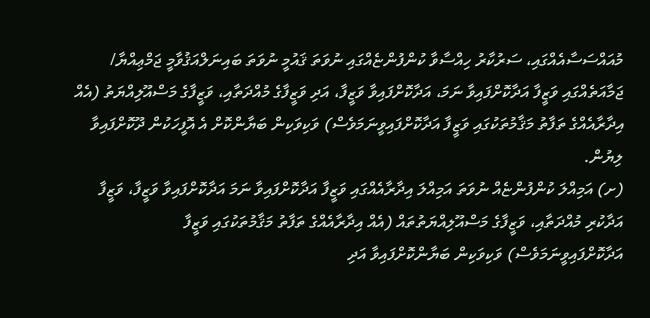މުއައްސަސާއެއްގައި، ސަރުކާރު ހިއްސާވާ ކުންފުންޏެއްގައި ނުވަތަ ޤައުމީ ނުވަތަ ބައިނަލްއަޤުވާމީ ޖަމްޢިއްޔާ/ ޖަމާއަތެއްގައި ވަޒީފާ އަދާކޮށްފައިވާ ނަމަ، އަދާކޮށްފައިވާ ވަޒީފާ، އަދި ވަޒީފާގެ މުއްދަތާއި، ވަޒީފާގެ މަސްއޫލިއްޔަތު (އެއް އިދާރާއެއްގެ ތަފާތު މަޤާމުތަކުގައި ވަޒީފާ އަދާކޮށްފައިވީނަމަވެސް) ވަކިވަކިން ބަޔާންކޮށް އެ އޮފީހަކުން ދޫކޮށްފައިވާ ލިޔުން.
(ށ) އަމިއްލަ ކުންފުންޏެއް ނުވަތަ އަމިއްލަ އިދާރާއެއްގައި ވަޒީފާ އަދާކޮށްފައިވާ ނަމަ އަދާކޮށްފައިވާ ވަޒީފާ، ވަޒީފާ އަދާކުރި މުއްދަތާއި، ވަޒީފާގެ މަސްއޫލިއްޔަތުތައް (އެއް އިދާރާއެއްގެ ތަފާތު މަޤާމުތަކުގައި ވަޒީފާ އަދާކޮށްފައިވީނަމަވެސް) ވަކިވަކިން ބަޔާންކޮށްފައިވާ އަދި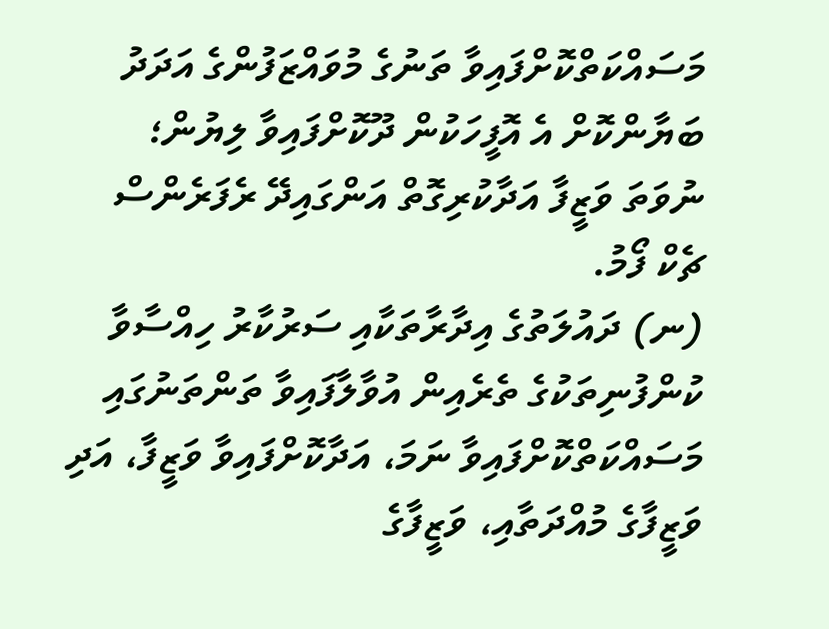މަސައްކަތްކޮށްފައިވާ ތަނުގެ މުވައްޒަފުންގެ އަދަދު ބަޔާންކޮށް އެ އޮފީހަކުން ދޫކޮށްފައިވާ ލިޔުން؛ ނުވަތަ ވަޒީފާ އަދާކުރިގޮތް އަންގައިދޭ ރެފަރެންސް ޗެކް ފޯމު.
(ނ) ދައުލަތުގެ އިދާރާތަކާއި ސަރުކާރު ހިއްސާވާ ކުންފުނިތަކުގެ ތެރެއިން އުވާލާފައިވާ ތަންތަނުގައި މަސައްކަތްކޮށްފައިވާ ނަމަ، އަދާކޮށްފައިވާ ވަޒީފާ، އަދި ވަޒީފާގެ މުއްދަތާއި، ވަޒީފާގެ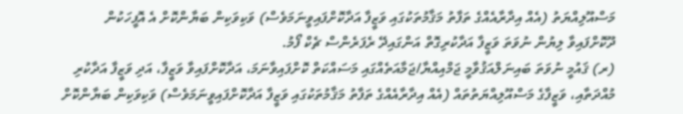މަސްއޫލިއްޔަތު (އެއް އިދާރާއެއްގެ ތަފާތު މަޤާމުތަކުގައި ވަޒީފާ އަދާކޮށްފައިވީނަމަވެސް) ވަކިވަކިން ބަޔާންކޮށް އެ އޮފީހަކުން ދޫކޮށްފައިވާ ލިޔުން ނުވަތަ ވަޒީފާ އަދާކުރިގޮތް އަންގައިދޭ ރެފަރެންސް ޗެކް ފޯމު.
(ރ) ޤައުމީ ނުވަތަ ބައިނަލްއަޤުވާމީ ޖަމްއިއްޔާ/ޖަމާއަތެއްގައި މަސައްކަތް ކޮށްފައިވާނަމަ، އަދާކޮށްފައިވާ ވަޒީފާ، އަދި ވަޒީފާ އަދާކުރި މުއްދަތާއި، ވަޒީފާގެ މަސްއޫލިއްޔަތުތައް (އެއް އިދާރާއެއްގެ ތަފާތު މަޤާމުތަކުގައި ވަޒީފާ އަދާކޮށްފައިވީނަމަވެސް) ވަކިވަކިން ބަޔާންކޮށް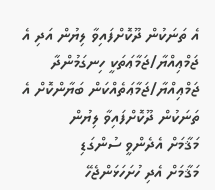އެ ތަނަކުން ދޫކޮށްފައިވާ ލިޔުން އަދި އެ ޖަމްޢިއްޔާ/ޖަމާޢަތަކީ ހިނގަމުންދާ ޖަމްޢިއްޔާ/ޖަމާޢަތެއްކަން ބަޔާންކޮށް އެ ތަނަކުން ދޫކޮށްފައިވާ ލިޔުން
މަޤާމަށް އެދެންވީ ސުންގަޑި
މަޤާމަށް އެދި ހުށަހަޅަންޖެހޭ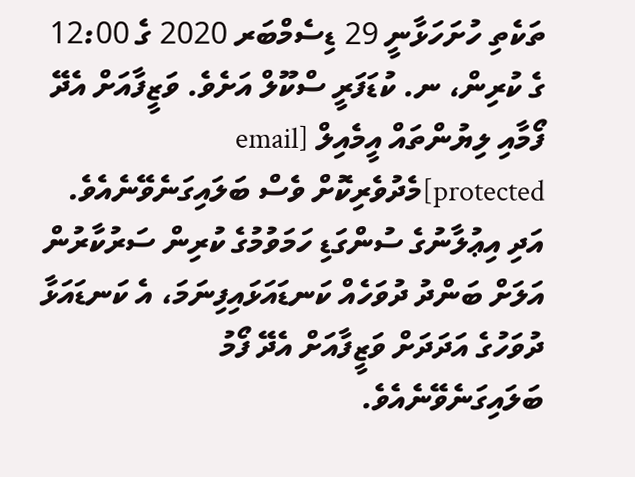ތަކެތި ހުށަހަޅާނީ 29 ޑިސެމްބަރ 2020 ގެ 12:00 ގެ ކުރިން، ނ. ކުޑަފަރީ ސްކޫލް އަށެވެ. ވަޒީފާއަށް އެދޭ ފޯމާއި ލިޔުންތައް އީމެއިލް [email protected]މެދުވެރިކޮށް ވެސް ބަލައިގަނެވޭނެއެވެ. އަދި އިޢުލާނުގެ ސުންގަޑި ހަމަވުމުގެ ކުރިން ސަރުކާރުން އަލަށް ބަންދު ދުވަހެއް ކަނޑައަޅައިފިނަމަ، އެ ކަނޑައަޅާ ދުވަހުގެ އަދަދަށް ވަޒީފާއަށް އެދޭ ފޯމު ބަލައިގަނެވޭނެއެވެ.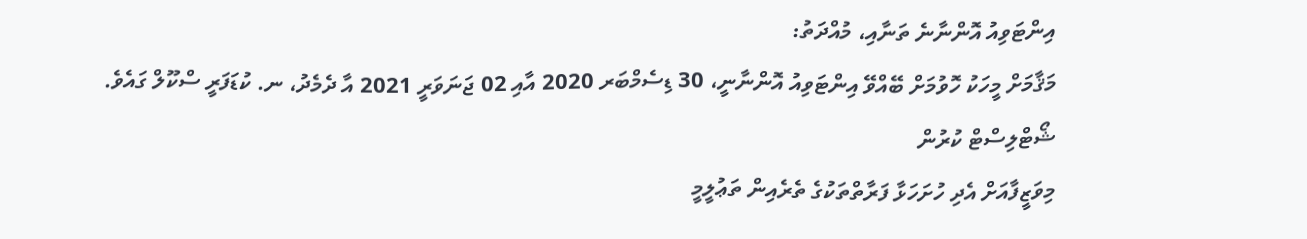އިންޓަވިއު އޮންނާނެ ތަނާއި، މުއްދަތު:
މަޤާމަށް މީހަކު ހޮވުމަށް ބޭއްވޭ އިންޓަވިއު އޮންނާނީ، 30 ޑިސެމްބަރ 2020 އާއި 02 ޖަނަވަރީ 2021 އާ ދެމެދު، ނ. ކުޑަފަރީ ސްކޫލް ގައެވެ.
ޝޯޓްލިސްޓް ކުރުން
މިވަޒީފާއަށް އެދި ހުށަހަޅާ ފަރާތްތަކުގެ ތެރެއިން ތަޢުލީމީ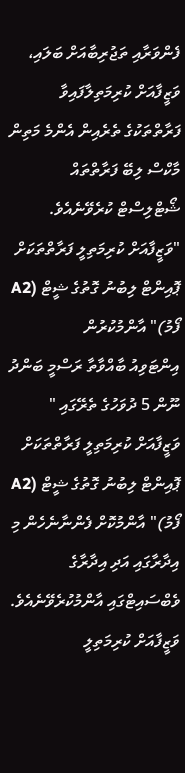ފެންވަރާއި ތަޖުރިބާއަށް ބަލައި، ވަޒީފާއަށް ކުރިމަތިލާފައިވާ ފަރާތްތަކުގެ ތެރެއިން އެންމެ މަތިން މާކްސް ލިބޭ ފަރާތްތައް ޝޯޓްލިސްޓް ކުރެވޭނެއެވެ.
"ވަޒީފާއަށް ކުރިމަތިލީ ފަރާތްތަކަށް ޕޮއިންޓް ލިބުނު ގޮތުގެ ޝީޓް (A2 ފޯމު)" އާންމުކުރުން
އިންޓަވިއު ބާއްވާތާ ރަސްމީ ބަންދު ނޫން 5 ދުވަހުގެ ތެރޭގައި " ވަޒީފާއަށް ކުރިމަތިލީ ފަރާތްތަކަށް ޕޮއިންޓް ލިބުނު ގޮތުގެ ޝީޓް (A2 ފޯމު)" އާންމުކޮށް ފެންނާނެހެން މި އިދާރާގައި އަދި އިދާރާގެ ވެބްސައިޓްގައި އާންމުކުރެވޭނެއެވެ. ވަޒީފާއަށް ކުރިމަތިލީ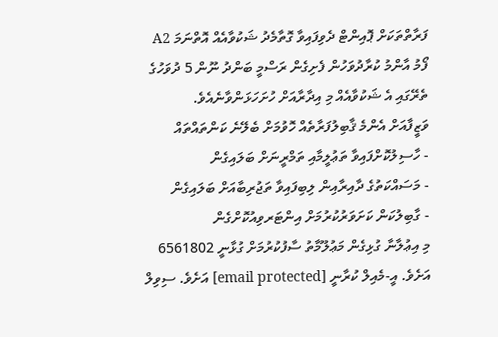ފަރާތްތަކަށް ޕޮއިންޓް ދެވިފައިވާ ގޮތާމެދު ޝަކުވާއެއް އޮތްނަމަ A2 ފޯމު އާންމު ކުރާދުވަހުން ފެށިގެން ރަސްމީ ބަންދު ނޫން 5 ދުވަހުގެ ތެރޭގައި އެ ޝަކުވާއެއް މި އިދާރާއަށް ހުށަހަޅަންވާނެއެވެ.
ވަޒީފާއަށް އެންމެ ޤާބިލުފަރާތެއް ހޮވުމަށް ބެލޭނެ ކަންތައްތައް
- ހާސިލުކޮށްފައިވާ ތަޢުލީމާއި ތަމްރީނަށް ބަލައިގެން
- މަސައްކަތުގެ ދާއިރާއިން ލިބިފައިވާ ތަޖުރިބާއަށް ބަލައިގެން
- ގާބިލުކަން ކަށަވަރުކުރުމަށް އިންޓަރވިއުކޮށްގެން
މި އިޢުލާނާ ގުޅިގެން މަޢުލޫމާތު ސާފުކުރުމަށް ގުޅާނީ 6561802 އަށެވެ. އީ-މެއިލް ކުރާނީ [email protected] އަށެވެ. ސިވިލް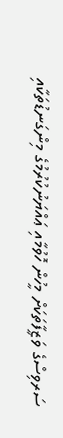ސަރވިސްގެ ވަޒީފާތަކަށް މީހުން ހޮވުމާއި ޢައްޔަނުކުރުމުގެ މިންގަނޑުތަކާއި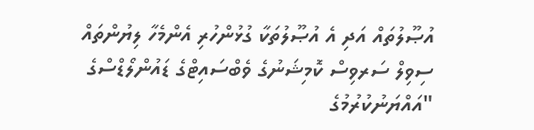އުޞޫލުތައް އަދި އެ އުޞޫލުތަކާ ގުޅުންހުރި އެންމެހާ ލިޔުންތައް ސިވިލް ސަރވިސް ކޮމިޝަނުގެ ވެބްސައިޓްގެ ޑައުންލޯޑްސްގެ "އައްޔަނުކުރުމުގެ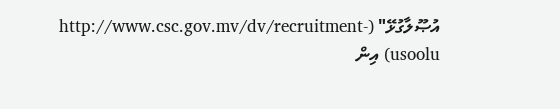އުޞޫލާގުޅޭ" (http://www.csc.gov.mv/dv/recruitment-usoolu) އިން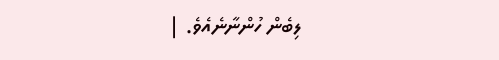ލިބެން ހުންނާނެއެވެ. |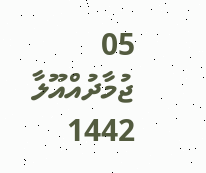05 ޖުމާދުއްއޫލާ 1442